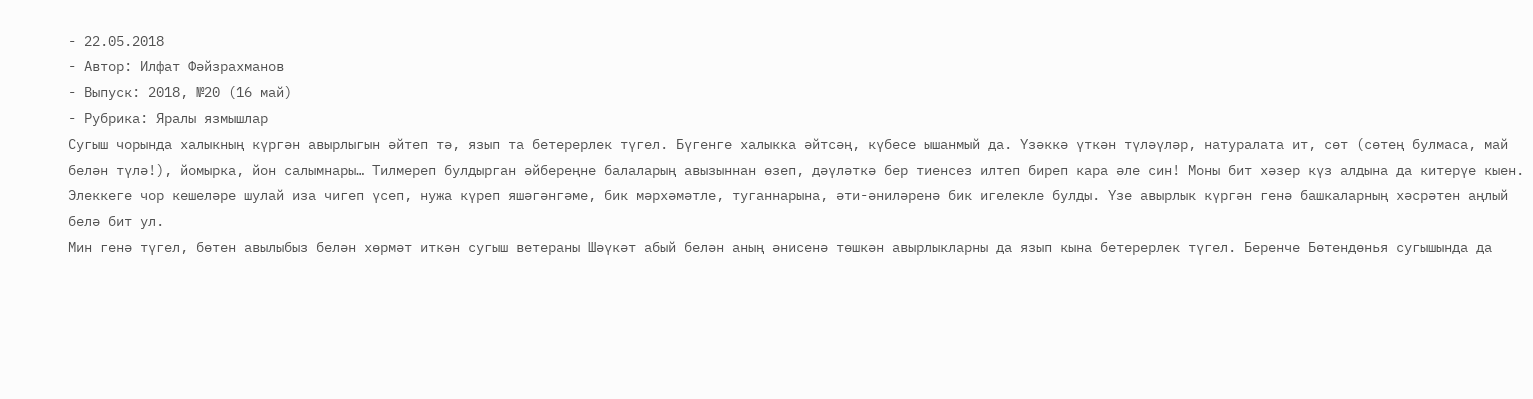- 22.05.2018
- Автор: Илфат Фәйзрахманов
- Выпуск: 2018, №20 (16 май)
- Рубрика: Яралы язмышлар
Сугыш чорында халыкның күргән авырлыгын әйтеп тә, язып та бетерерлек түгел. Бүгенге халыкка әйтсәң, күбесе ышанмый да. Үзәккә үткән түләүләр, натуралата ит, сөт (сөтең булмаса, май белән түлә!), йомырка, йон салымнары… Тилмереп булдырган әйбереңне балаларың авызыннан өзеп, дәүләткә бер тиенсез илтеп биреп кара әле син! Моны бит хәзер күз алдына да китерүе кыен.
Элеккеге чор кешеләре шулай иза чигеп үсеп, нужа күреп яшәгәнгәме, бик мәрхәмәтле, туганнарына, әти-әниләренә бик игелекле булды. Үзе авырлык күргән генә башкаларның хәсрәтен аңлый белә бит ул.
Мин генә түгел, бөтен авылыбыз белән хөрмәт иткән сугыш ветераны Шәүкәт абый белән аның әнисенә төшкән авырлыкларны да язып кына бетерерлек түгел. Беренче Бөтендөнья сугышында да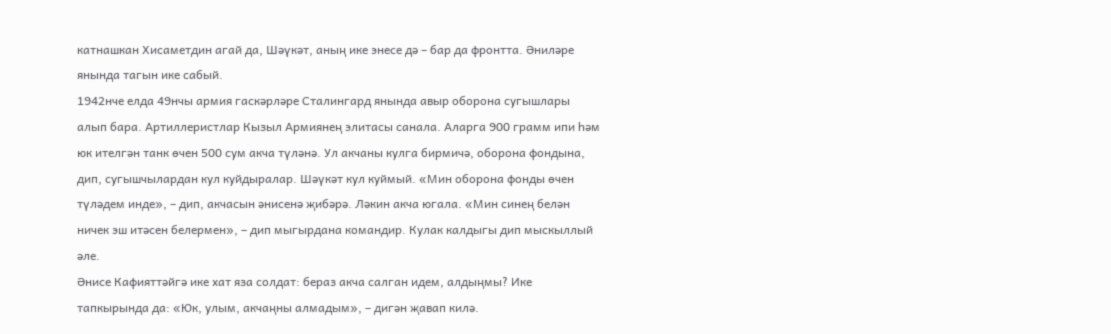катнашкан Хисаметдин агай да, Шәүкәт, аның ике энесе дә – бар да фронтта. Әниләре янында тагын ике сабый.
1942нче елда 49нчы армия гаскәрләре Сталингард янында авыр оборона сугышлары алып бара. Артиллеристлар Кызыл Армиянең элитасы санала. Аларга 900 грамм ипи һәм юк ителгән танк өчен 500 сум акча түләнә. Ул акчаны кулга бирмичә, оборона фондына, дип, сугышчылардан кул куйдыралар. Шәүкәт кул куймый. «Мин оборона фонды өчен түләдем инде», – дип, акчасын әнисенә җибәрә. Ләкин акча югала. «Мин синең белән ничек эш итәсен белермен», – дип мыгырдана командир. Кулак калдыгы дип мыскыллый әле.
Әнисе Кафияттәйгә ике хат яза солдат: бераз акча салган идем, алдыңмы? Ике тапкырында да: «Юк, улым, акчаңны алмадым», – дигән җавап килә.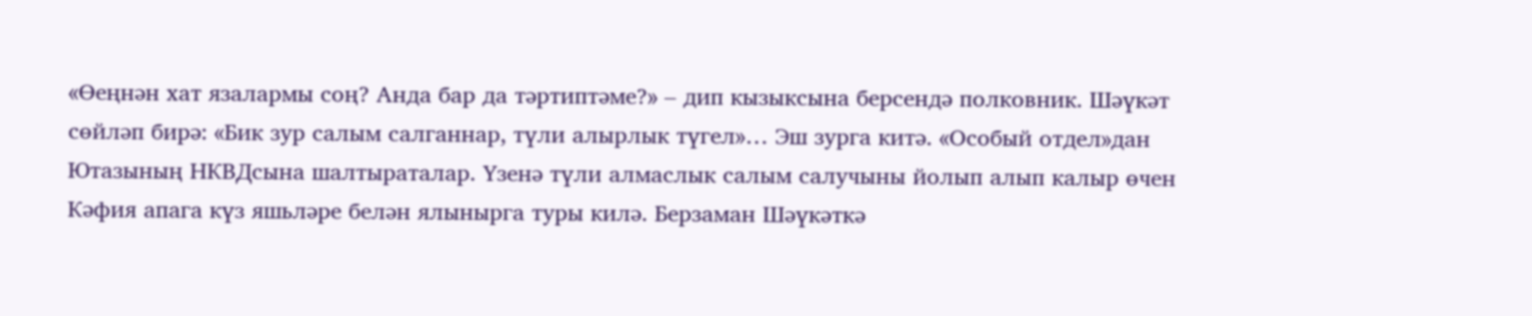«Өеңнән хат язалармы соң? Анда бар да тәртиптәме?» – дип кызыксына берсендә полковник. Шәүкәт сөйләп бирә: «Бик зур салым салганнар, түли алырлык түгел»… Эш зурга китә. «Особый отдел»дан Ютазының НКВДсына шалтыраталар. Үзенә түли алмаслык салым салучыны йолып алып калыр өчен Кәфия апага күз яшьләре белән ялынырга туры килә. Берзаман Шәүкәткә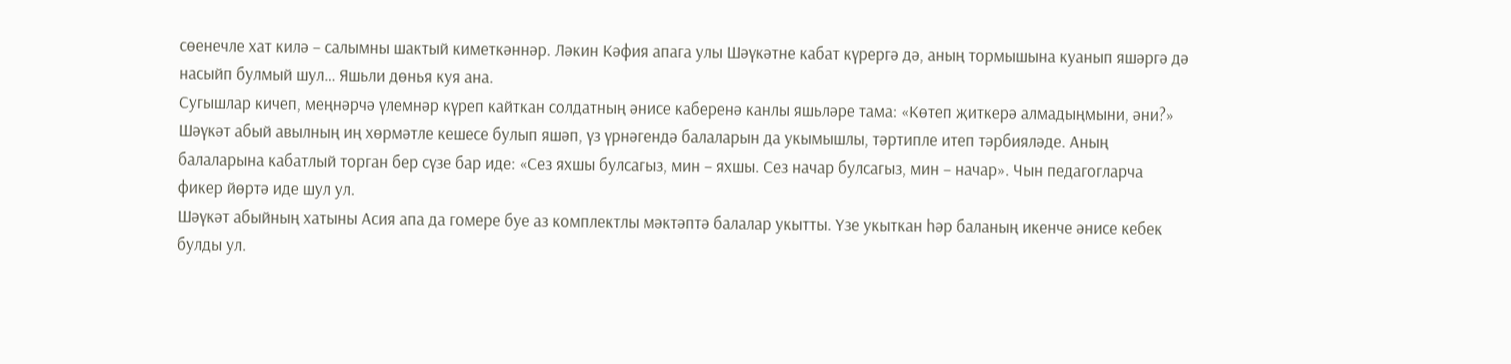сөенечле хат килә – салымны шактый киметкәннәр. Ләкин Кәфия апага улы Шәүкәтне кабат күрергә дә, аның тормышына куанып яшәргә дә насыйп булмый шул… Яшьли дөнья куя ана.
Сугышлар кичеп, меңнәрчә үлемнәр күреп кайткан солдатның әнисе каберенә канлы яшьләре тама: «Көтеп җиткерә алмадыңмыни, әни?»
Шәүкәт абый авылның иң хөрмәтле кешесе булып яшәп, үз үрнәгендә балаларын да укымышлы, тәртипле итеп тәрбияләде. Аның балаларына кабатлый торган бер сүзе бар иде: «Сез яхшы булсагыз, мин – яхшы. Сез начар булсагыз, мин – начар». Чын педагогларча фикер йөртә иде шул ул.
Шәүкәт абыйның хатыны Асия апа да гомере буе аз комплектлы мәктәптә балалар укытты. Үзе укыткан һәр баланың икенче әнисе кебек булды ул.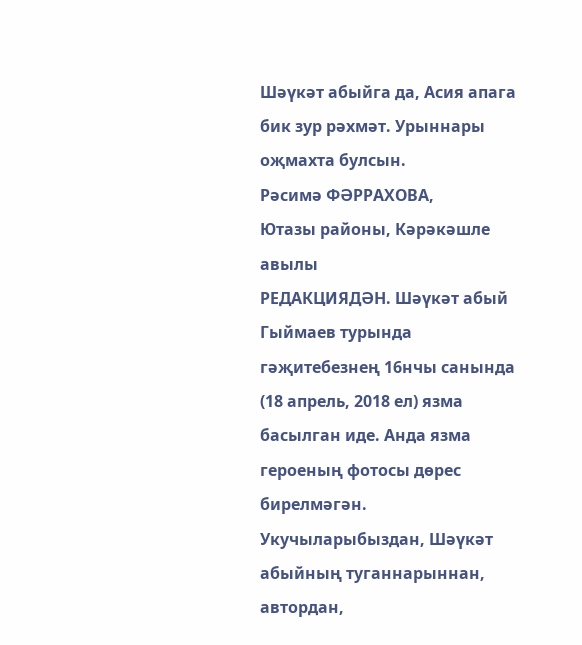Шәүкәт абыйга да, Асия апага бик зур рәхмәт. Урыннары оҗмахта булсын.
Рәсимә ФӘРРАХОВА,
Ютазы районы, Кәрәкәшле авылы
РЕДАКЦИЯДӘН. Шәүкәт абый Гыймаев турында гәҗитебезнең 16нчы санында (18 апрель, 2018 ел) язма басылган иде. Анда язма героеның фотосы дөрес бирелмәгән. Укучыларыбыздан, Шәүкәт абыйның туганнарыннан, автордан,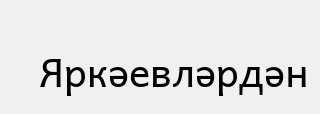Яркәевләрдән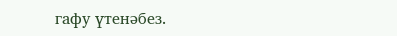гафу үтенәбез.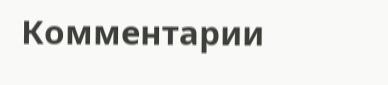Комментарии